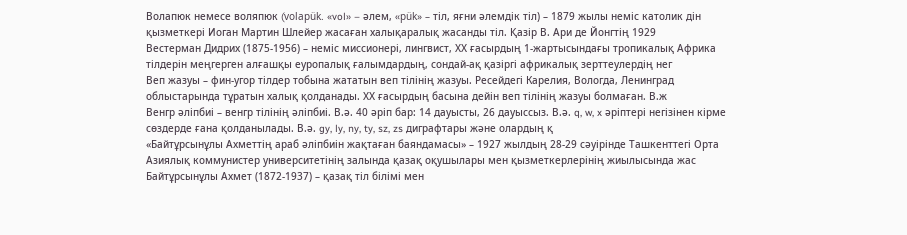Волапюк немесе воляпюк (volapük. «vol» – әлем, «pük» – тіл, яғни әлемдік тіл) – 1879 жылы неміс католик дін қызметкері Иоган Мартин Шлейер жасаған халықаралық жасанды тіл. Қазір В. Ари де Йонгтің 1929
Вестерман Дидрих (1875-1956) – неміс миссионері, лингвист, ХХ ғасырдың 1-жартысындағы тропикалық Африка тілдерін меңгерген алғашқы еуропалық ғалымдардың, сондай-ақ қазіргі африкалық зерттеулердің нег
Веп жазуы – фин-угор тілдер тобына жататын веп тілінің жазуы. Ресейдегі Карелия, Вологда, Ленинград облыстарында тұратын халық қолданады. ХХ ғасырдың басына дейін веп тілінің жазуы болмаған. В.ж
Венгр әліпбиі – венгр тілінің әліпбиі. В.ә. 40 әріп бар: 14 дауысты, 26 дауыссыз. В.ә. q, w, x әріптері негізінен кірме сөздерде ғана қолданылады. В.ә. gy, ly, ny, ty, sz, zs диграфтары және олардың қ
«Байтұрсынұлы Ахметтің араб әліпбиін жақтаған баяндамасы» – 1927 жылдың 28-29 сәуірінде Ташкенттегі Орта Азиялық коммунистер университетінің залында қазақ оқушылары мен қызметкерлерінің жиылысында жас
Байтұрсынұлы Ахмет (1872-1937) – қазақ тіл білімі мен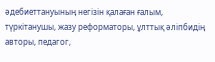әдебиеттануының негізін қалаған ғалым, түркітанушы, жазу реформаторы, ұлттық әліпбидің авторы, педагог,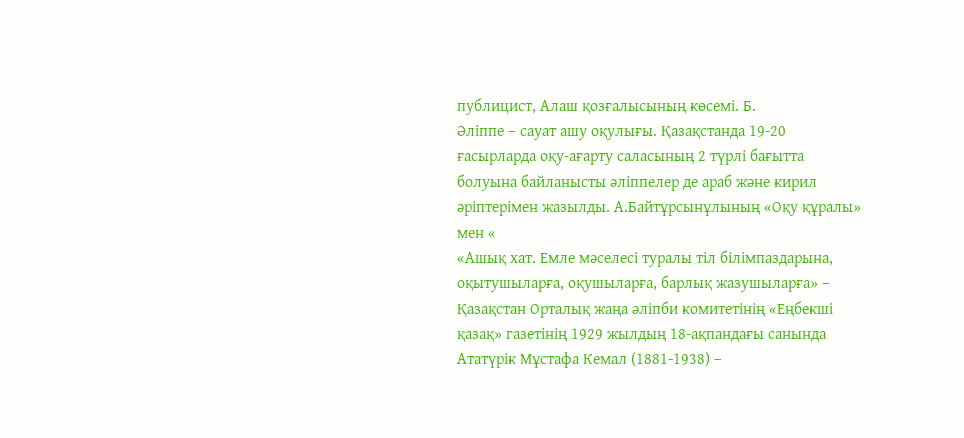публицист, Алаш қозғалысының көсемі. Б.
Әліппе – сауат ашу оқулығы. Қазақстанда 19-20 ғасырларда оқу-ағарту саласының 2 түрлі бағытта болуына байланысты әліппелер де араб және кирил әріптерімен жазылды. А.Байтұрсынұлының «Оқу құралы» мен «
«Ашық хат. Емле мәселесі туралы тіл білімпаздарына, оқытушыларға, оқушыларға, барлық жазушыларға» – Қазақстан Орталық жаңа әліпби комитетінің «Еңбекші қазақ» газетінің 1929 жылдың 18-ақпандағы санында
Ататүрік Мұстафа Кемал (1881-1938) –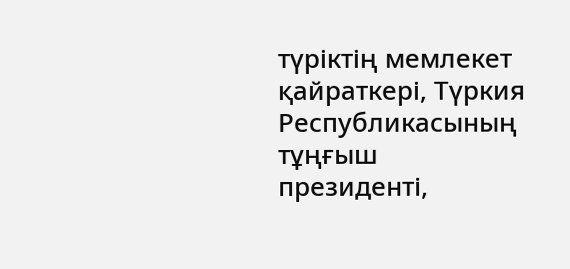түріктің мемлекет қайраткері, Түркия Республикасының тұңғыш президенті,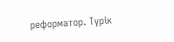реформатор. Түрік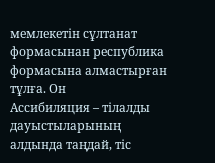мемлекетін сұлтанат формасынан республика формасына алмастырған тұлға. Он
Ассибиляция – тілалды дауыстыларының алдында таңдай, тіс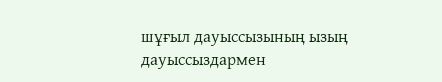шұғыл дауыссызының ызың дауыссыздармен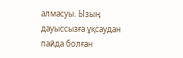алмасуы. Ызың дауыссызға ұқсаудан пайда болған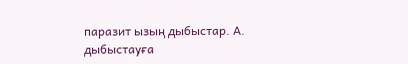паразит ызың дыбыстар. А. дыбыстауға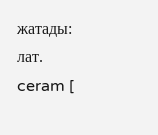жатады: лат. ceram [